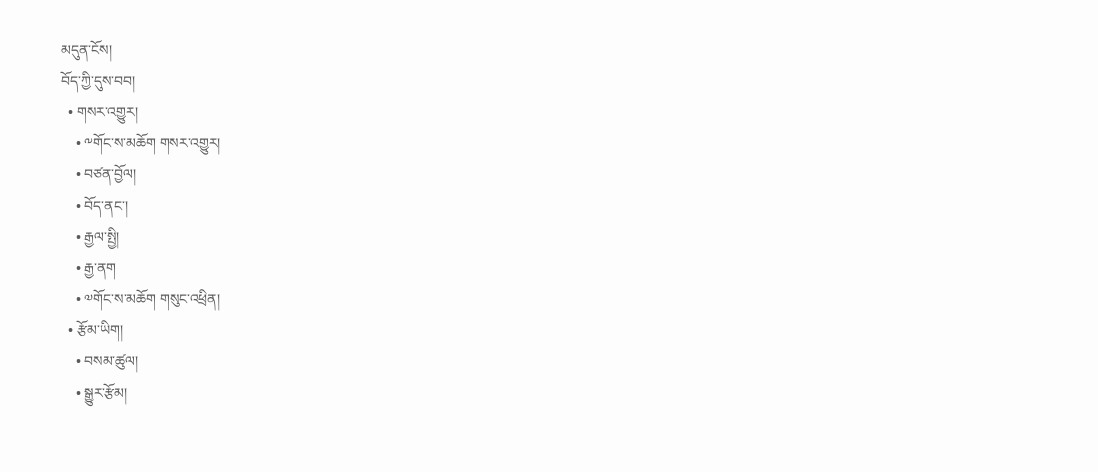མདུན་ངོས།
བོད་ཀྱི་དུས་བབ།
  • གསར་འགྱུར།
    • ༸གོང་ས་མཆོག གསར་འགྱུར།
    • བཙན་བྱོལ།
    • བོད་ནང་།
    • རྒྱལ་སྤྱི།
    • རྒྱ་ནག
    • ༧གོང་ས་མཆོག གསུང་འཕྲིན།
  • རྩོམ་ཡིག།
    • བསམ་ཚུལ།
    • སྒྱུར་རྩོམ།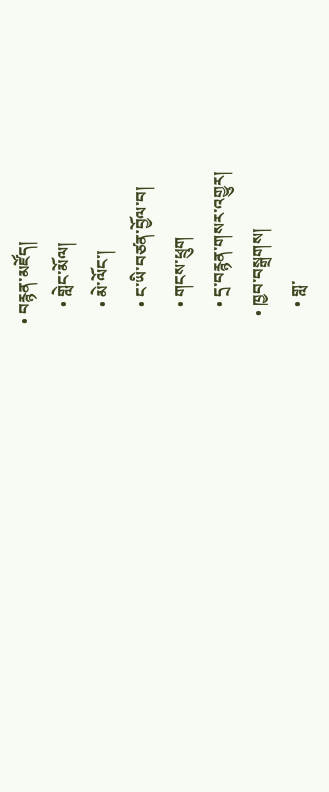• བརྙན་མཛོད།
    • གླེང་མོལ།
    • མེ་ལོང་།
    • ང་ཡི་བཙན་བྱོལ་བ།
    • གངས་ཕྲུག
    • དྲ་བརྙན་གསར་འགྱུར།
  • ཁྱབ་བསྒྲགས།
    • གླ་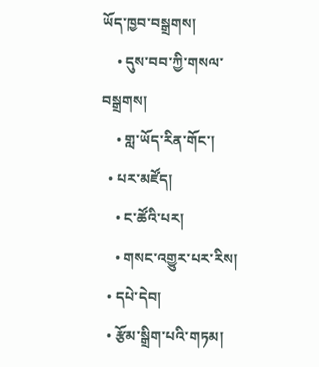ཡོད་ཁྱབ་བསྒྲགས།
    • དུས་བབ་ཀྱི་གསལ་བསྒྲགས།
    • གླ་ཡོད་རིན་གོང་།
  • པར་མཛོད།
    • ང་ཚོའི་པར།
    • གསང་འགྱུར་པར་རིས།
  • དཔེ་དེབ།
  • རྩོམ་སྒྲིག་པའི་གཏམ།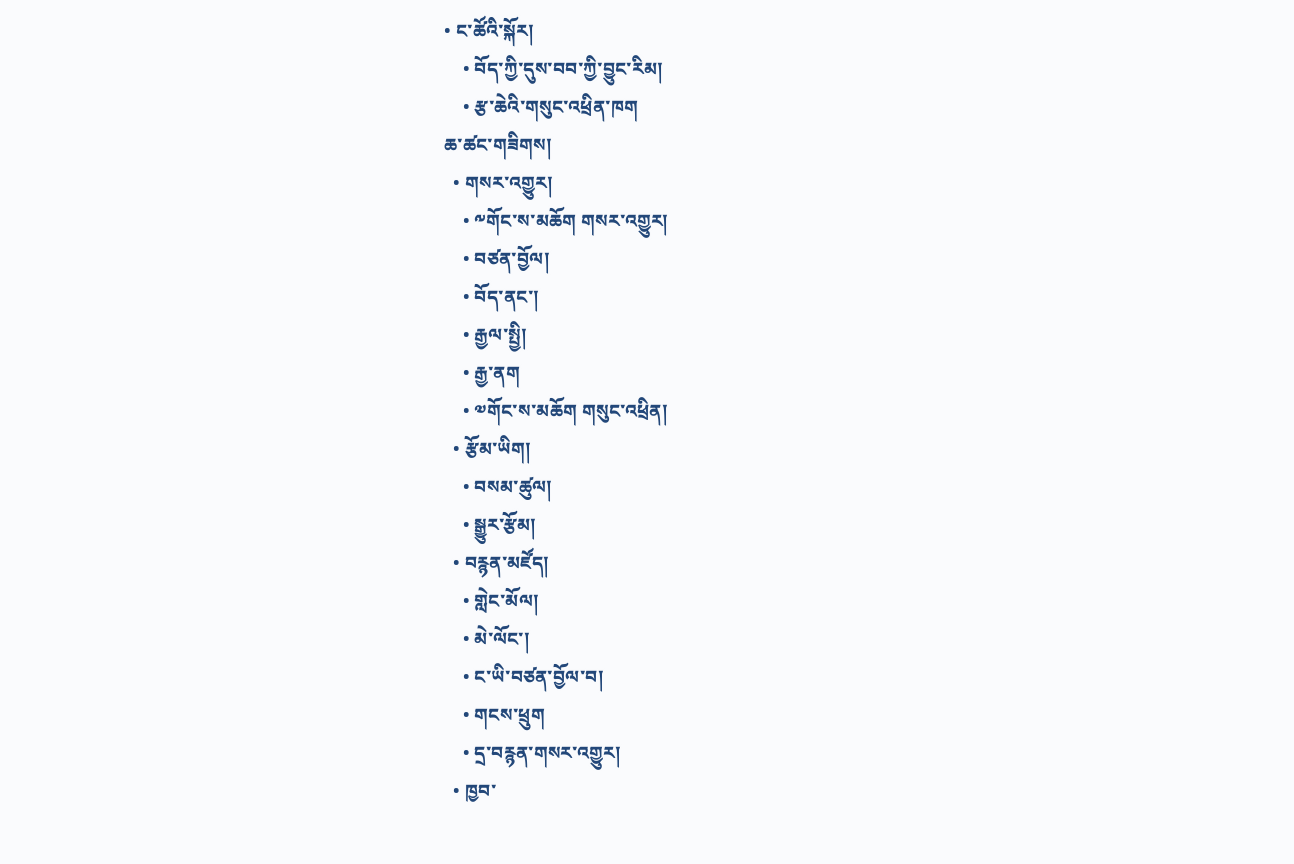• ང་ཚོའི་སྐོར།
    • བོད་ཀྱི་དུས་བབ་ཀྱི་བྱུང་རིམ།
    • རྩ་ཆེའི་གསུང་འཕྲིན་ཁག
ཆ་ཚང་གཟིགས།
  • གསར་འགྱུར།
    • ༸གོང་ས་མཆོག གསར་འགྱུར།
    • བཙན་བྱོལ།
    • བོད་ནང་།
    • རྒྱལ་སྤྱི།
    • རྒྱ་ནག
    • ༧གོང་ས་མཆོག གསུང་འཕྲིན།
  • རྩོམ་ཡིག།
    • བསམ་ཚུལ།
    • སྒྱུར་རྩོམ།
  • བརྙན་མཛོད།
    • གླེང་མོལ།
    • མེ་ལོང་།
    • ང་ཡི་བཙན་བྱོལ་བ།
    • གངས་ཕྲུག
    • དྲ་བརྙན་གསར་འགྱུར།
  • ཁྱབ་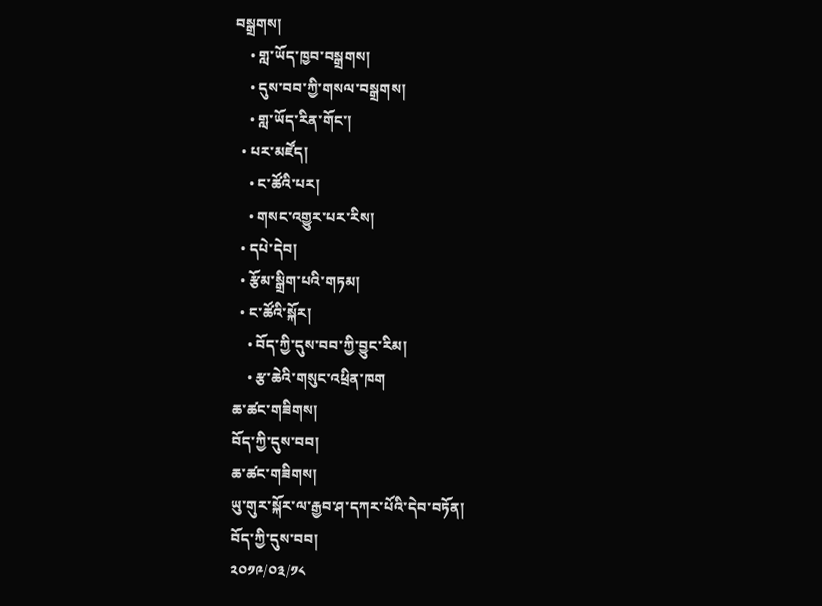བསྒྲགས།
    • གླ་ཡོད་ཁྱབ་བསྒྲགས།
    • དུས་བབ་ཀྱི་གསལ་བསྒྲགས།
    • གླ་ཡོད་རིན་གོང་།
  • པར་མཛོད།
    • ང་ཚོའི་པར།
    • གསང་འགྱུར་པར་རིས།
  • དཔེ་དེབ།
  • རྩོམ་སྒྲིག་པའི་གཏམ།
  • ང་ཚོའི་སྐོར།
    • བོད་ཀྱི་དུས་བབ་ཀྱི་བྱུང་རིམ།
    • རྩ་ཆེའི་གསུང་འཕྲིན་ཁག
ཆ་ཚང་གཟིགས།
བོད་ཀྱི་དུས་བབ།
ཆ་ཚང་གཟིགས།
ཡུ་གུར་སྐོར་ལ་རྒྱབ་ཤ་དཀར་པོའི་དེབ་བཏོན།
བོད་ཀྱི་དུས་བབ།
༢༠༡༩/༠༣/༡༨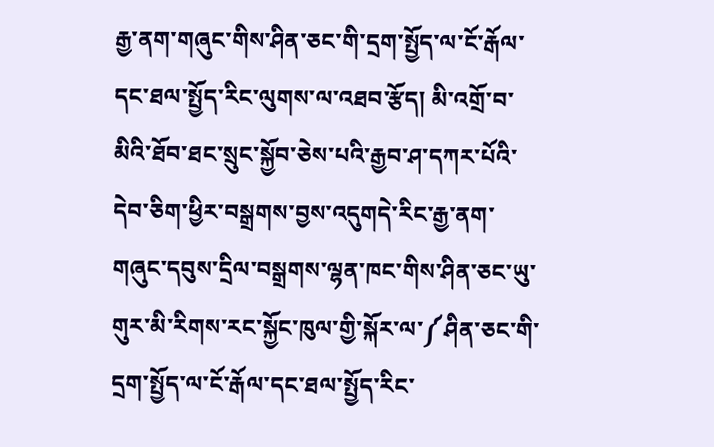རྒྱ་ནག་གཞུང་གིས་ཤིན་ཅང་གི་དྲག་སྤྱོད་ལ་ངོ་རྒོལ་དང་ཐལ་སྤྱོད་རིང་ལུགས་ལ་འཐབ་རྩོད། མི་འགྲོ་བ་མིའི་ཐོབ་ཐང་སྲུང་སྐྱོབ་ཅེས་པའི་རྒྱབ་ཤ་དཀར་པོའི་དེབ་ཅིག་ཕྱིར་བསྒྲགས་བྱས་འདུགདེ་རིང་རྒྱ་ནག་གཞུང་དབུས་དྲིལ་བསྒྲགས་ལྷན་ཁང་གིས་ཤིན་ཅང་ཡུ་གུར་མི་རིགས་རང་སྐྱོང་ཁུལ་གྱི་སྐོར་ལ་༼ཤིན་ཅང་གི་དྲག་སྤྱོད་ལ་ངོ་རྒོལ་དང་ཐལ་སྤྱོད་རིང་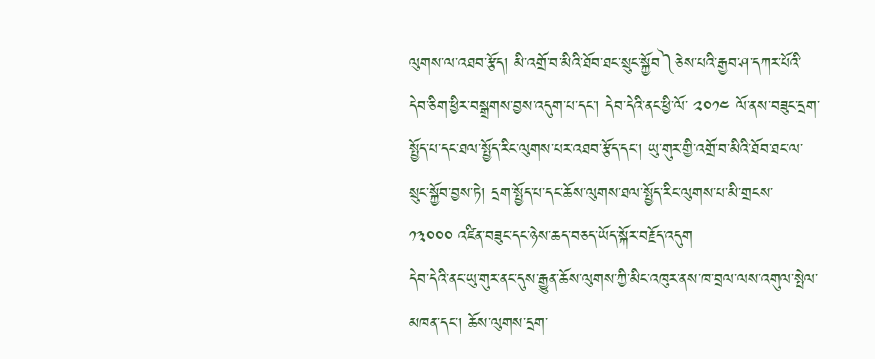ལུགས་ལ་འཐབ་རྩོད། མི་འགྲོ་བ་མིའི་ཐོབ་ཐང་སྲུང་སྐྱོབ༽ཅེས་པའི་རྒྱབ་ཤ་དཀར་པོའི་དེབ་ཅིག་ཕྱིར་བསྒྲགས་བྱས་འདུག་པ་དང་། དེབ་དེའི་ནང་ཕྱི་ལོ་ ༢༠༡༤ ལོ་ནས་བཟུང་དྲག་སྤྱོད་པ་དང་ཐལ་སྤྱོད་རིང་ལུགས་པར་འཐབ་རྩོད་དང་། ཡུ་གུར་གྱི་འགྲོ་བ་མིའི་ཐོབ་ཐང་ལ་སྲུང་སྐྱོབ་བྱས་ཏེ། དྲག་སྤྱོད་པ་དང་ཆོས་ལུགས་ཐལ་སྤྱོད་རིང་ལུགས་པ་མི་གྲངས་ ༡༣༠༠༠ འཛིན་བཟུང་དང་ཉེས་ཆད་བཅད་ཡོད་སྐོར་བརྗོད་འདུག
དེབ་དེའི་ནང་ཡུ་གུར་ནང་དུས་རྒྱུན་ཆོས་ལུགས་ཀྱི་མིང་འཁུར་ནས་ཁ་བྲལ་ལས་འགུལ་སྤེལ་མཁན་དང་། ཆོས་ལུགས་དྲག་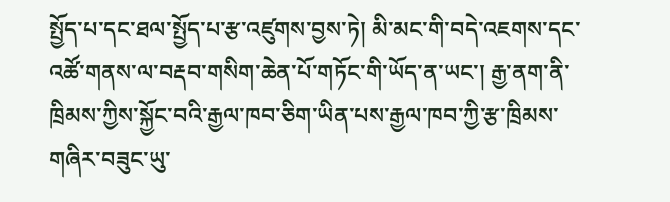སྤྱོད་པ་དང་ཐལ་སྤྱོད་པ་རྩ་འཛུགས་བྱས་ཏེ། མི་མང་གི་བདེ་འཇགས་དང་འཚོ་གནས་ལ་བརྡབ་གསིག་ཆེན་པོ་གཏོང་གི་ཡོད་ན་ཡང་། རྒྱ་ནག་ནི་ཁྲིམས་ཀྱིས་སྐྱོང་བའི་རྒྱལ་ཁབ་ཅིག་ཡིན་པས་རྒྱལ་ཁབ་ཀྱི་རྩ་ཁྲིམས་གཞིར་བཟུང་ཡུ་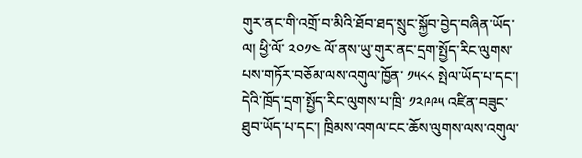གུར་ནང་གི་འགྲོ་བ་མིའི་ཐོབ་ཐད་སྲུང་སྐྱོབ་བྱེད་བཞིན་ཡོད་ལ། ཕྱི་ལོ་ ༢༠༡༤ ལོ་ནས་ཡུ་གུར་ནང་དྲག་སྤྱོད་རིང་ལུགས་པས་གཏོར་བཅོམ་ལས་འགུལ་ཁྱོན་ ༡༥༨༨ སྤེལ་ཡོད་པ་དང་། དེའི་ཁྲོད་དྲག་སྤྱོད་རིང་ལུགས་པ་ཁྲི་ ༡༢༩༩༥ འཛིན་བཟུང་ཐུབ་ཡོད་པ་དང་། ཁྲིམས་འགལ་ངང་ཆོས་ལུགས་ལས་འགུལ་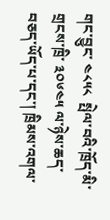གང་བྱུང་ ༤༨༥༨  སྤེལ་བའི་ཁྲོད་མི་གྲངས་ཁྲི་ ༣༠༦༤༥ ལ་ཉེས་ཆད་བཅད་ཡོད་པ་དང་། ཁྲིམས་འགལ་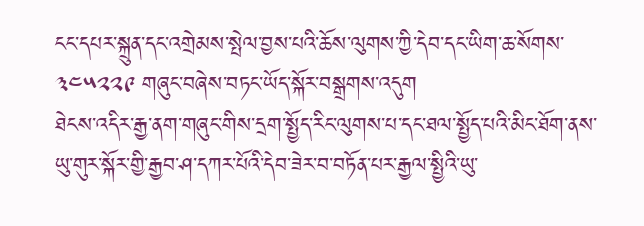ངང་དཔར་སྐྲུན་དང་འགྲེམས་སྤེལ་བྱས་པའི་ཆོས་ལུགས་ཀྱི་དེབ་དང་ཡིག་ཆ་སོགས་ ༣༤༥༢༢༩ གཞུང་བཞེས་བཏང་ཡོད་སྐོར་བསྒྲགས་འདུག
ཐེངས་འདིར་རྒྱ་ནག་གཞུང་གིས་དྲག་སྤྱོད་རིང་ལུགས་པ་དང་ཐལ་སྤྱོད་པའི་མིང་ཐོག་ནས་ཡུ་གུར་སྐོར་གྱི་རྒྱབ་ཤ་དཀར་པོའི་དེབ་ཟེར་བ་བཏོན་པར་རྒྱལ་སྤྱིའི་ཡུ་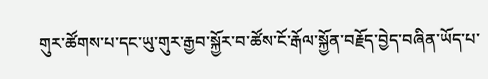གུར་ཚོགས་པ་དང་ཡུ་གུར་རྒྱབ་སྐྱོར་བ་ཚོས་ངོ་རྒོལ་སྐྱོན་བརྗོད་བྱེད་བཞིན་ཡོད་པ་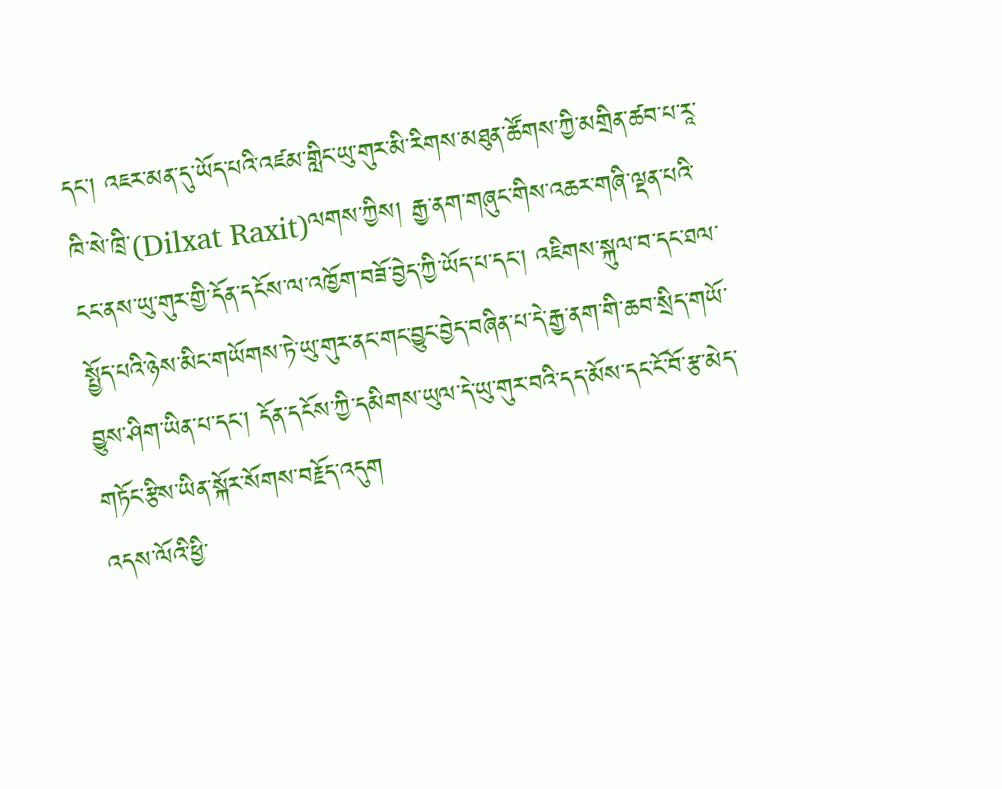དང་། འཇར་མན་དུ་ཡོད་པའི་འཛམ་གླིང་ཡུ་གུར་མི་རིགས་མཐུན་ཚོགས་ཀྱི་མགྲིན་ཚབ་པ་རཱ་ཁི་སེ་ཁྲི་(Dilxat Raxit)ལགས་ཀྱིས། རྒྱ་ནག་གཞུང་གིས་འཆར་གཞི་ལྡན་པའི་ངང་ནས་ཡུ་གུར་གྱི་དོན་དངོས་ལ་འཁྱོག་བཟོ་བྱེད་ཀྱི་ཡོད་པ་དང་། འཇིགས་སྐུལ་བ་དང་ཐལ་སྤྱོད་པའི་ཉེས་མིང་གཡོགས་ཏེ་ཡུ་གུར་ནང་གང་བྱུང་བྱེད་བཞིན་པ་དེ་རྒྱ་ནག་གི་ཆབ་སྲིད་གཡོ་བྱུས་ཤིག་ཡིན་པ་དང་། དོན་དངོས་ཀྱི་དམིགས་ཡུལ་དེ་ཡུ་གུར་བའི་དད་མོས་དང་ངོ་བོ་རྩ་མེད་གཏོང་རྩིས་ཡིན་སྐོར་སོགས་བརྗོད་འདུག
འདས་ལོའི་ཕྱི་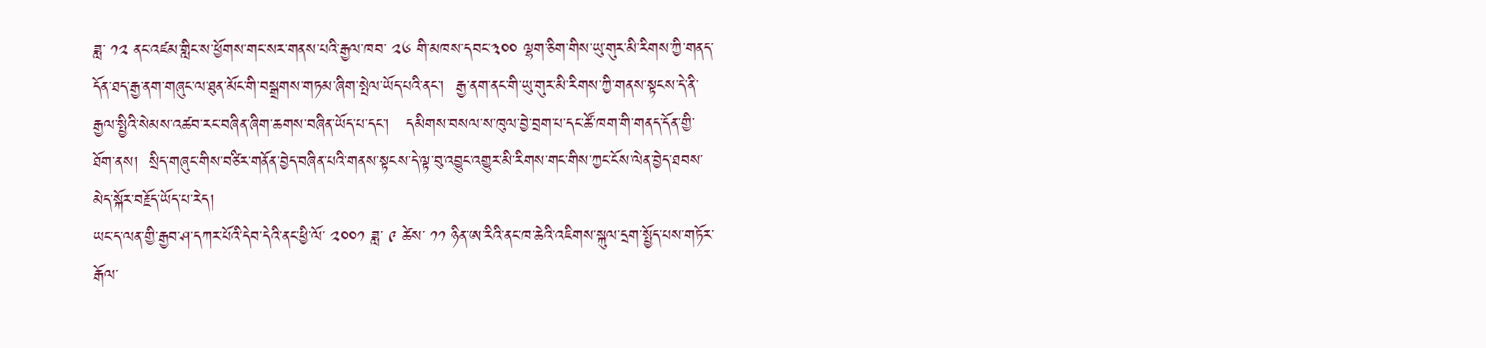ཟླ་ ༡༢ ནང་འཛམ་གླིང་ས་ཕྱོགས་གང་སར་གནས་པའི་རྒྱལ་ཁབ་ ༢༦ གི་མཁས་དབང་༣༠༠ ལྷག་ཅིག་གིས་ཡུ་གུར་མི་རིགས་ཀྱི་གནད་དོན་ཐད་རྒྱ་ནག་གཞུང་ལ་ཐུན་མོང་གི་བསྒྲགས་གཏམ་ཞིག་སྤེལ་ཡོད་པའི་ནང་།  རྒྱ་ནག་ནང་གི་ཡུ་གུར་མི་རིགས་ཀྱི་གནས་སྟངས་དེ་ནི་རྒྱལ་སྤྱིའི་སེམས་འཚབ་རང་བཞིན་ཞིག་ཆགས་བཞིན་ཡོད་པ་དང་།   དམིགས་བསལ་ས་ཁུལ་བྱེ་བྲག་པ་དང་ཚོ་ཁག་གི་གནད་དོན་གྱི་ཐོག་ནས།  སྲིད་གཞུང་གིས་བཙིར་གནོན་བྱེད་བཞིན་པའི་གནས་སྟངས་དེ་ལྟ་བུ་འབྱུང་འགྱུར་མི་རིགས་གང་གིས་ཀྱང་ངོས་ལེན་བྱེད་ཐབས་མེད་སྐོར་བརྗོད་ཡོད་པ་རེད།
ཡང་ད་ལན་གྱི་རྒྱབ་ཤ་དཀར་པོའི་དེབ་དེའི་ནང་ཕྱི་ལོ་ ༢༠༠༡ ཟླ་ ༩ ཚེས་ ༡༡ ཉིན་ཨ་རིའི་ནང་ཁ་ཆེའི་འཇིགས་སྐུལ་དྲག་སྤྱོད་པས་གཏོར་རྒོལ་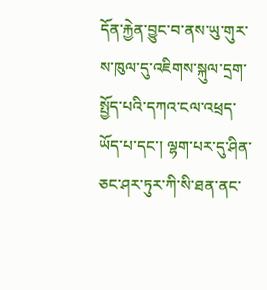དོན་རྐྱེན་བྱུང་བ་ནས་ཡུ་གུར་ས་ཁུལ་དུ་འཇིགས་སྐུལ་དྲག་སྤྱོད་པའི་དཀའ་ངལ་འཕྲད་ཡོད་པ་དང་། ལྷག་པར་དུ་ཤིན་ཅང་ཤར་ཏུར་ཀི་སི་ཐན་ནང་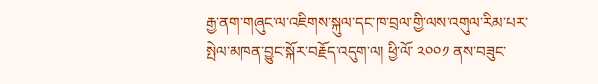རྒྱ་ནག་གཞུང་ལ་འཇིགས་སྐུལ་དང་ཁ་བྲལ་གྱི་ལས་འགུལ་རིམ་པར་སྤེལ་མཁན་བྱུང་སྐོར་བརྗོད་འདུག་ལ། ཕྱི་ལོ་ ༢༠༠༡ ནས་བཟུང་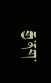རྒྱ་ནག་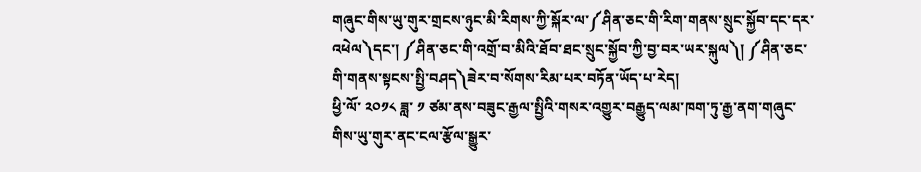གཞུང་གིས་ཡུ་གུར་གྲངས་ཉུང་མི་རིགས་ཀྱི་སྐོར་ལ་༼ཤིན་ཅང་གི་རིག་གནས་སྲུང་སྐྱོབ་དང་དར་འཕེལ༽དང་། ༼ཤིན་ཅང་གི་འགྲོ་བ་མིའི་ཐོབ་ཐང་སྲུང་སྐྱོབ་ཀྱི་བྱ་བར་ཡར་སྐུལ༽། ༼ཤིན་ཅང་གི་གནས་སྟངས་སྤྱི་བཤད༽ཟེར་བ་སོགས་རིམ་པར་བཏོན་ཡོད་པ་རེད།
ཕྱི་ལོ་ ༢༠༡༨ ཟླ་ ༡ ཙམ་ནས་བཟུང་རྒྱལ་སྤྱིའི་གསར་འགྱུར་བརྒྱུད་ལམ་ཁག་ཏུ་རྒྱ་ནག་གཞུང་གིས་ཡུ་གུར་ནང་ངལ་རྩོལ་སྒྱུར་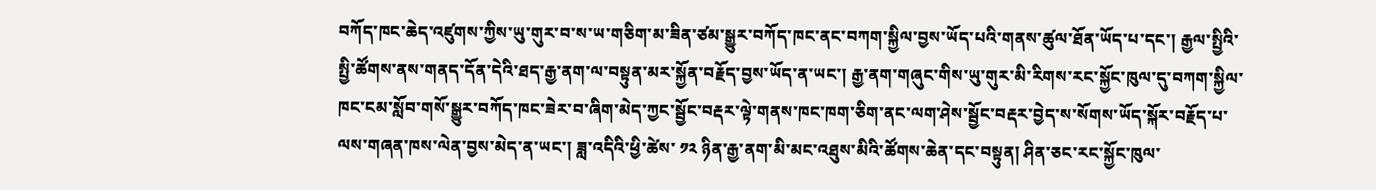བཀོད་ཁང་ཆེད་འཛུགས་ཀྱིས་ཡུ་གུར་བ་ས་ཡ་གཅིག་མ་ཟིན་ཙམ་སྒྱུར་བཀོད་ཁང་ནང་བཀག་སྐྱིལ་བྱས་ཡོད་པའི་གནས་ཚུལ་ཐོན་ཡོད་པ་དང་། རྒྱལ་སྤྱིའི་སྤྱི་ཚོགས་ནས་གནད་དོན་དེའི་ཐད་རྒྱ་ནག་ལ་བསྟུན་མར་སྐྱོན་བརྗོད་བྱས་ཡོད་ན་ཡང་། རྒྱ་ནག་གཞུང་གིས་ཡུ་གུར་མི་རིགས་རང་སྐྱོང་ཁུལ་དུ་བཀག་སྐྱིལ་ཁང་ངམ་སློབ་གསོ་སྒྱུར་བཀོད་ཁང་ཟེར་བ་ཞིག་མེད་ཀྱང་སྦྱོང་བརྡར་ལྟེ་གནས་ཁང་ཁག་ཅིག་ནང་ལག་ཤེས་སྦྱོང་བརྡར་བྱེད་ས་སོགས་ཡོད་སྐོར་བརྗོད་པ་ལས་གཞན་ཁས་ལེན་བྱས་མེད་ན་ཡང་། ཟླ་འདིའི་ཕྱི་ཚེས་ ༡༢ ཉིན་རྒྱ་ནག་མི་མང་འཐུས་མིའི་ཚོགས་ཆེན་དང་བསྟུན། ཤིན་ཅང་རང་སྐྱོང་ཁུལ་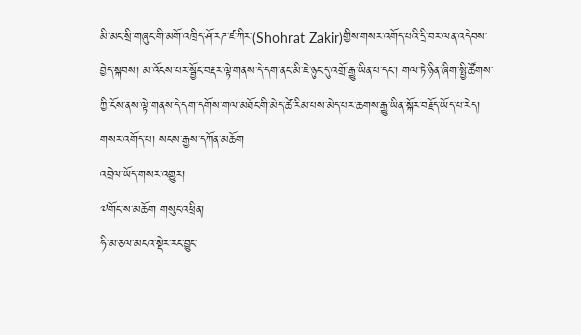མི་མང་སྲི་གཞུང་གི་མགོ་འཁྲིད་ཤོ་རཌ་ཛ་ཀིར་(Shohrat Zakir)གྱིས་གསར་འགོད་པའི་དྲི་བར་ལན་འདེབས་བྱེད་སྐབས། མ་འོངས་པར་སྦྱོང་བརྡར་ལྟེ་གནས་དེ་དག་ནང་མི་ཇེ་ཉུང་དུ་འགྲོ་རྒྱུ་ཡིན་པ་དང་། གལ་ཏེ་ཉིན་ཞིག་སྤྱི་ཚོགས་ཀྱི་ངོས་ནས་ལྟེ་གནས་དེ་དག་དགོས་གལ་མཐོང་གི་མེད་ཚེ་རིམ་པས་མེད་པར་ཆགས་རྒྱུ་ཡིན་སྐོར་བརྗོད་ཡོད་པ་རེད།
གསར་འགོད་པ། སངས་རྒྱས་དཀོན་མཆོག
འབྲེལ་ཡོད་གསར་འགྱུར།
༧གོང་ས་མཆོག གསུང་འཕྲིན།
ཧི་མ་ཅལ་མངའ་སྡེར་རང་བྱུང་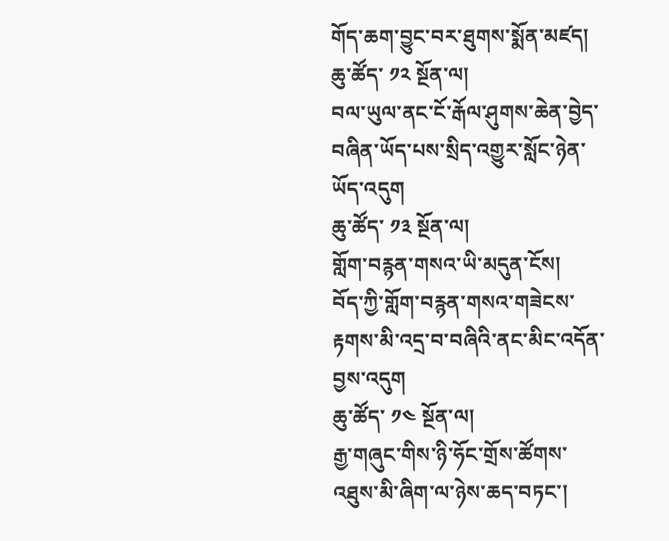གོད་ཆག་བྱུང་བར་ཐུགས་སྨོན་མཛད།
ཆུ་ཚོད་ ༡༢ སྔོན་ལ།
བལ་ཡུལ་ནང་ངོ་རྒོལ་ཤུགས་ཆེན་བྱེད་བཞིན་ཡོད་པས་སྲིད་འགྱུར་སློང་ཉེན་ཡོད་འདུག
ཆུ་ཚོད་ ༡༣ སྔོན་ལ།
གློག་བརྙན་གསའ་ཡི་མདུན་ངོས།
བོད་ཀྱི་གློག་བརྙན་གསའ་གཟེངས་རྟགས་མི་འདྲ་བ་བཞིའི་ནང་མིང་འདོན་བྱས་འདུག
ཆུ་ཚོད་ ༡༤ སྔོན་ལ།
རྒྱ་གཞུང་གིས་ཉི་ཧོང་གྲོས་ཚོགས་འཐུས་མི་ཞིག་ལ་ཉེས་ཆད་བཏང་།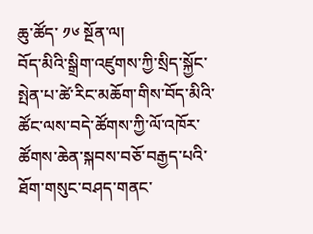ཆུ་ཚོད་ ༡༦ སྔོན་ལ།
བོད་མིའི་སྒྲིག་འཛུགས་ཀྱི་སྲིད་སྐྱོང་སྤེན་པ་ཚེ་རིང་མཆོག་གིས་བོད་མིའི་ཚོང་ལས་བདེ་ཚོགས་ཀྱི་ལོ་འཁོར་ཚོགས་ཆེན་སྐབས་བཅོ་བརྒྱད་པའི་ཐོག་གསུང་བཤད་གནང་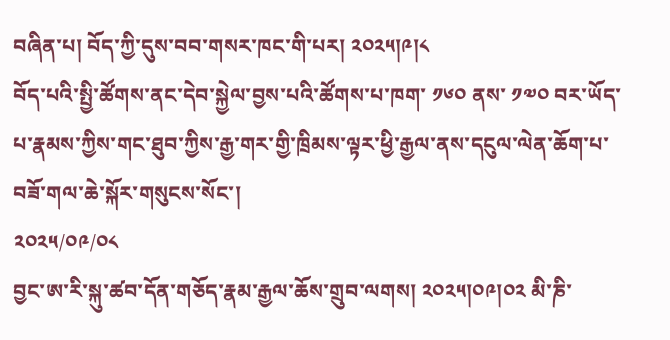བཞིན་པ། བོད་ཀྱི་དུས་བབ་གསར་ཁང་གི་པར། ༢༠༢༥།༩།༨
བོད་པའི་སྤྱི་ཚོགས་ནང་དེབ་སྐྱེལ་བྱས་པའི་ཚོགས་པ་ཁག་ ༡༦༠ ནས་ ༡༧༠ བར་ཡོད་པ་རྣམས་ཀྱིས་གང་ཐུབ་ཀྱིས་རྒྱ་གར་གྱི་ཁྲིམས་ལྟར་ཕྱི་རྒྱལ་ནས་དངུལ་ལེན་ཆོག་པ་བཟོ་གལ་ཆེ་སྐོར་གསུངས་སོང་།
༢༠༢༥/༠༩/༠༨
བྱང་ཨ་རི་སྐུ་ཚབ་དོན་གཅོད་རྣམ་རྒྱལ་ཆོས་གྲུབ་ལགས། ༢༠༢༥།༠༩།༠༢ མི་ཎི་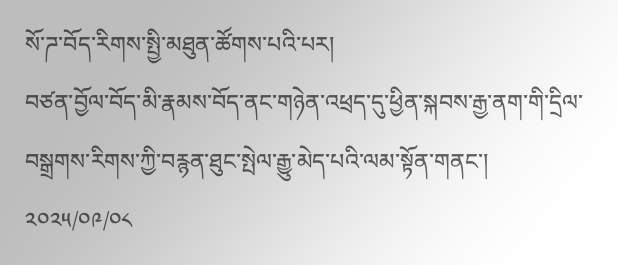སོ་ཌ་བོད་རིགས་སྤྱི་མཐུན་ཚོགས་པའི་པར།
བཙན་བྱོལ་བོད་མི་རྣམས་བོད་ནང་གཉེན་འཕྲད་དུ་ཕྱིན་སྐབས་རྒྱ་ནག་གི་དྲིལ་བསྒྲགས་རིགས་ཀྱི་བརྙན་ཐུང་སྤེལ་རྒྱུ་མེད་པའི་ལམ་སྟོན་གནང་།
༢༠༢༥/༠༩/༠༨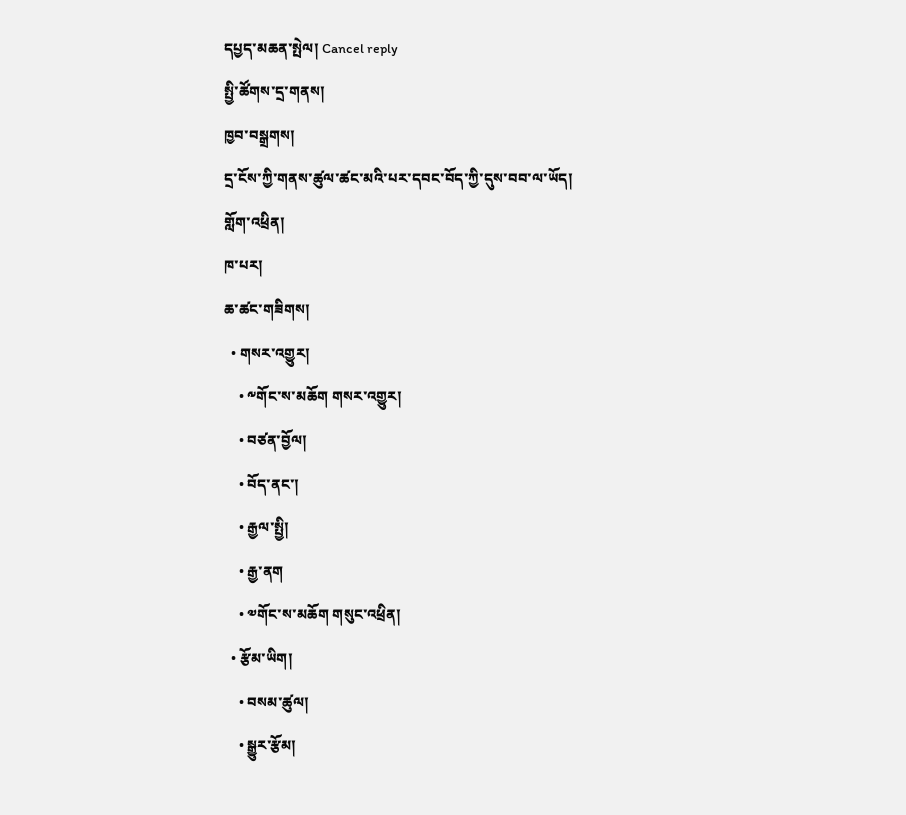དཔྱད་མཆན་སྤེལ། Cancel reply
སྤྱི་ཚོགས་དྲ་གནས།
ཁྱབ་བསྒྲགས།
དྲ་ངོས་ཀྱི་གནས་ཚུལ་ཚང་མའི་པར་དབང་བོད་ཀྱི་དུས་བབ་ལ་ཡོད།
གློག་འཕྲིན།
ཁ་པར།
ཆ་ཚང་གཟིགས།
  • གསར་འགྱུར།
    • ༸གོང་ས་མཆོག གསར་འགྱུར།
    • བཙན་བྱོལ།
    • བོད་ནང་།
    • རྒྱལ་སྤྱི།
    • རྒྱ་ནག
    • ༧གོང་ས་མཆོག གསུང་འཕྲིན།
  • རྩོམ་ཡིག།
    • བསམ་ཚུལ།
    • སྒྱུར་རྩོམ།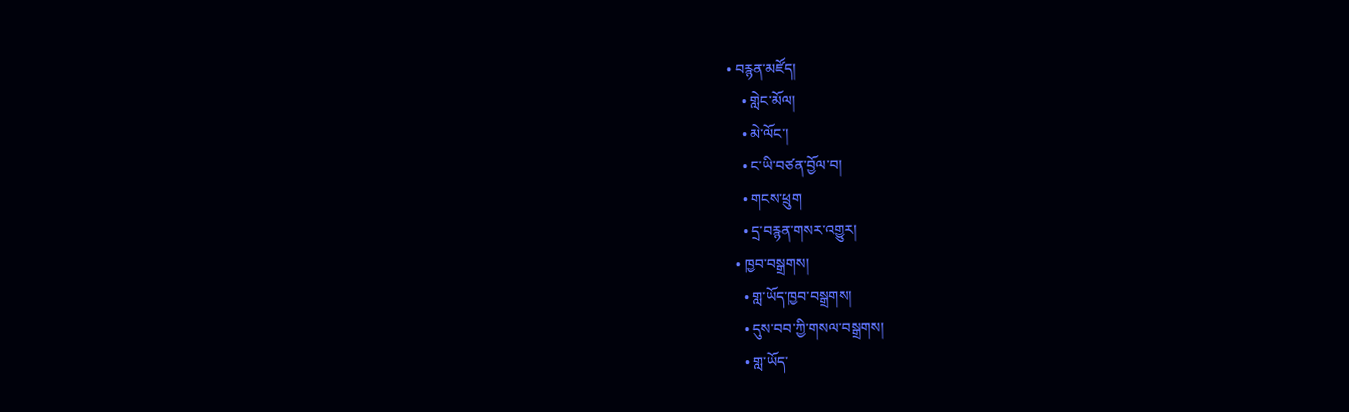• བརྙན་མཛོད།
    • གླེང་མོལ།
    • མེ་ལོང་།
    • ང་ཡི་བཙན་བྱོལ་བ།
    • གངས་ཕྲུག
    • དྲ་བརྙན་གསར་འགྱུར།
  • ཁྱབ་བསྒྲགས།
    • གླ་ཡོད་ཁྱབ་བསྒྲགས།
    • དུས་བབ་ཀྱི་གསལ་བསྒྲགས།
    • གླ་ཡོད་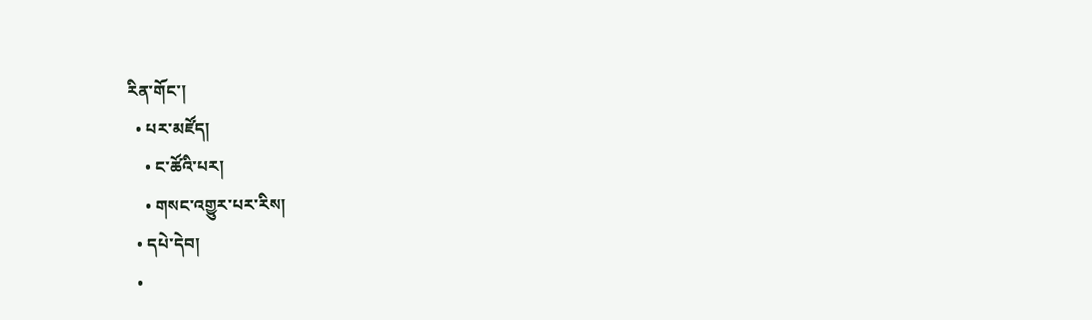རིན་གོང་།
  • པར་མཛོད།
    • ང་ཚོའི་པར།
    • གསང་འགྱུར་པར་རིས།
  • དཔེ་དེབ།
  •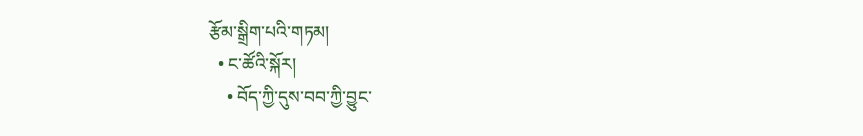རྩོམ་སྒྲིག་པའི་གཏམ།
  • ང་ཚོའི་སྐོར།
    • བོད་ཀྱི་དུས་བབ་ཀྱི་བྱུང་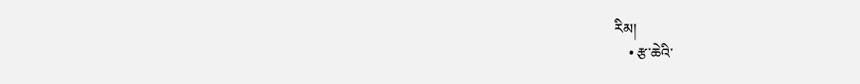རིམ།
    • རྩ་ཆེའི་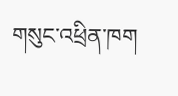གསུང་འཕྲིན་ཁག